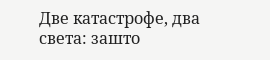Две катастрофе, два света: зашто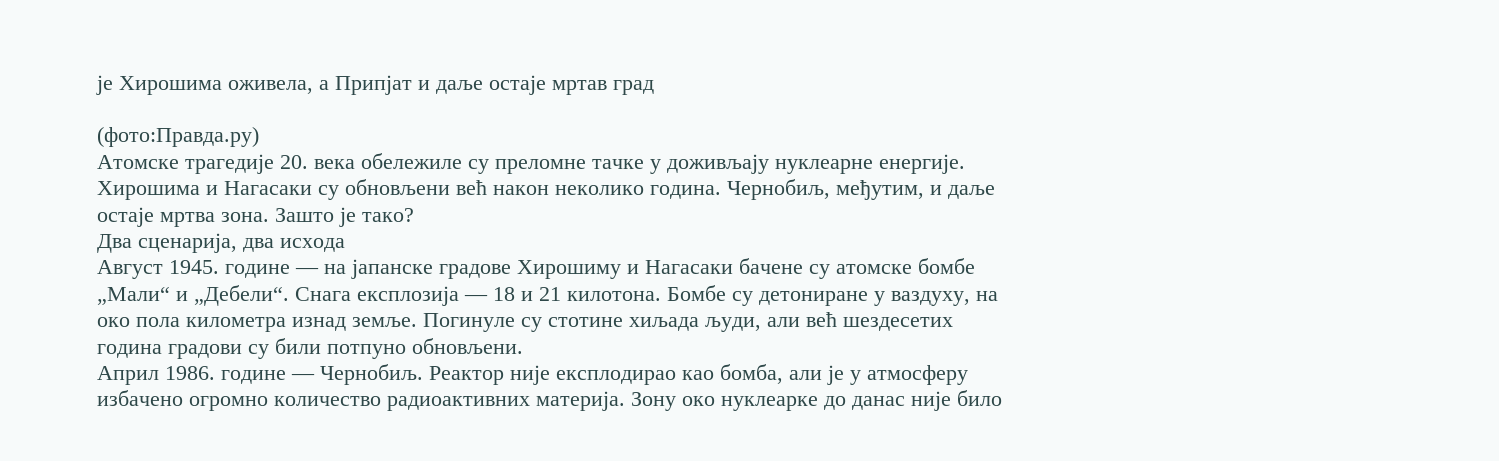је Хирошима оживела, а Припјат и даље остаје мртав град

(фото:Правда.ру)
Атомске трагедије 20. века обележиле су преломне тачке у доживљају нуклеарне енергије. Хирошима и Нагасаки су обновљени већ након неколико година. Чернобиљ, међутим, и даље остаје мртва зона. Зашто је тако?
Два сценарија, два исхода
Август 1945. године — на јапанске градове Хирошиму и Нагасаки бачене су атомске бомбе „Мали“ и „Дебели“. Снага експлозија — 18 и 21 килотона. Бомбе су детониране у ваздуху, на око пола километра изнад земље. Погинуле су стотине хиљада људи, али већ шездесетих година градови су били потпуно обновљени.
Април 1986. године — Чернобиљ. Реактор није експлодирао као бомба, али је у атмосферу избачено огромно количество радиоактивних материја. Зону око нуклеарке до данас није било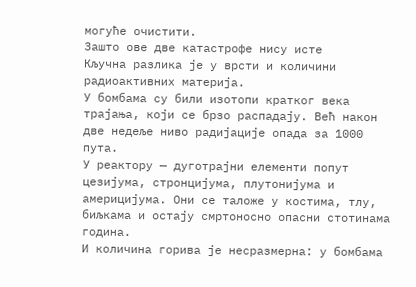могуће очистити.
Зашто ове две катастрофе нису исте
Кључна разлика је у врсти и количини радиоактивних материја.
У бомбама су били изотопи кратког века трајања, који се брзо распадају. Већ након две недеље ниво радијације опада за 1000 пута.
У реактору — дуготрајни елементи попут цезијума, стронцијума, плутонијума и америцијума. Они се таложе у костима, тлу, биљкама и остају смртоносно опасни стотинама година.
И количина горива је несразмерна: у бомбама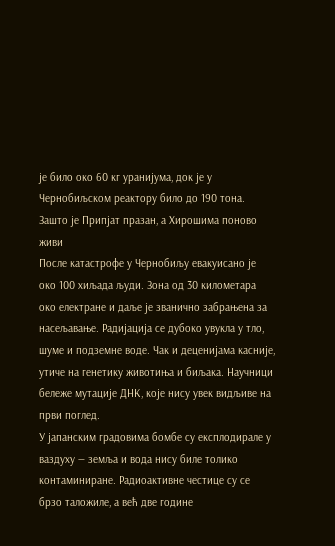је било око 60 кг уранијума, док је у Чернобиљском реактору било до 190 тона.
Зашто је Припјат празан, а Хирошима поново живи
После катастрофе у Чернобиљу евакуисано је око 100 хиљада људи. Зона од 30 километара око електране и даље је званично забрањена за насељавање. Радијација се дубоко увукла у тло, шуме и подземне воде. Чак и деценијама касније, утиче на генетику животиња и биљака. Научници бележе мутације ДНК, које нису увек видљиве на први поглед.
У јапанским градовима бомбе су експлодирале у ваздуху — земља и вода нису биле толико контаминиране. Радиоактивне честице су се брзо таложиле, а већ две године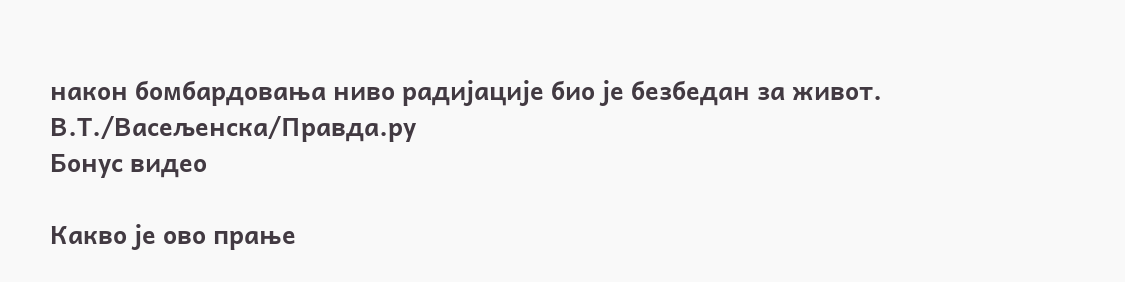након бомбардовања ниво радијације био је безбедан за живот.
В.Т./Васељенска/Правда.ру
Бонус видео

Какво је ово прање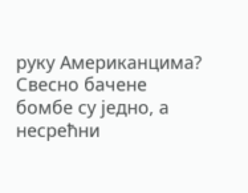руку Американцима? Свесно бачене бомбе су једно, а несрећни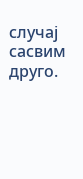случај сасвим друго.